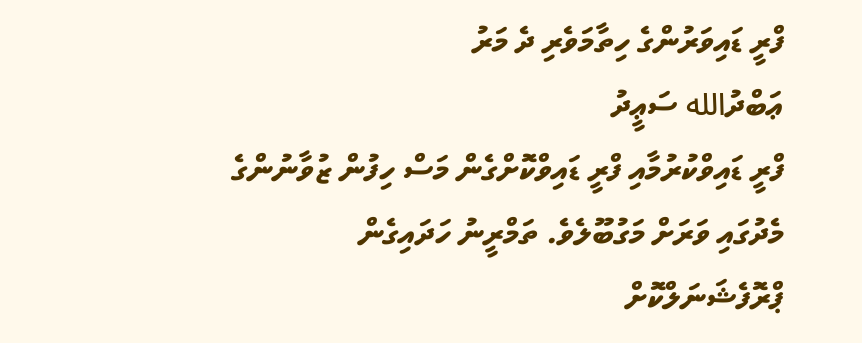ފްރީ ޑައިވަރުންގެ ހިތާމަވެރި ދެ މަރު
ޢަބްދުالله ސަޢީދު
ފްރީ ޑައިވްކުރުމާއި ފްރީ ޑައިވްކޮށްގެން މަސް ހިފުން ޒުވާނުންގެ މެދުގައި ވަރަށް މަގުބޫލެވެ. ތަމްރީނު ހަދައިގެން ޕްރޮފެޝަނަލްކޮށް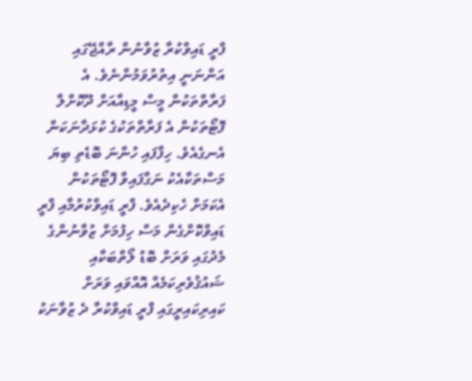ފްރީ ޑައިވްކުރާ ޒުވާނުން ރާއްޖޭގައި އަންނަނީ އިތުރުވަމުންނެވެ. އެ ފަރާތްތަކުން މީސް މީޑިއާއަށް ދޫކޮށްލާ ފޮޓޯތަކުން އެ ފަރާތްތަކުގެ ކުޅަދާނަކަން އެނގެއެވެ. ހިފާފައި ހުންނަ ބޮޑެތި ބިޔަ މަސްތަކާއެކު ނަގާފައިވާ ފޮޓޯތަކުން އެކަމަށް ހެކިދެއެވެ. ފްރީ ޑައިވްކުރުމާއި ފްރީ ޑައިވްކޮށްގެން މަސް ހިފުމަށް ޒުވާނުންގެ މެދުގައި ވަރަށް ބޮޑު ލޯތްބަކާއި ޝައުޤުވެރިކަމެއް އޮއްވައި ވަރަށް ކައިރިކައިރީގައި ފްރީ ޑައިވްކުރާ ދެ ޒުވާނަކު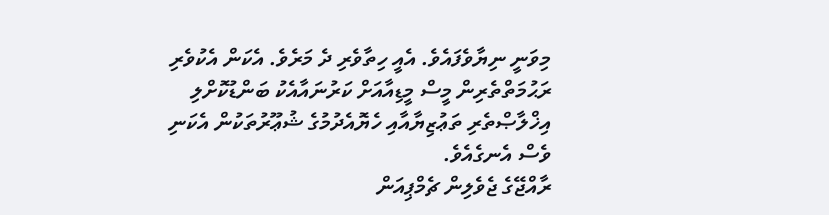މިވަނީ ނިޔާވެފައެވެ. އެއީ ހިތާވެރި ދެ މަރެވެ. އެކަން އެކުވެރި ރަޙުމަތްތެރިން މީސް މީޑިއާއަށް ކަރުނައާއެކު ބަންޑުކޮށްލި އިޚްލާޞްތެރި ތަޢުޒިޔާއާއި ހެޔޮއެދުމުގެ ޝުޢޫރުތަކުން އެކަނި ވެސް އެނގެއެވެ.
ރާއްޖޭގެ ޖެވެލިން ޗެމްޕިއަން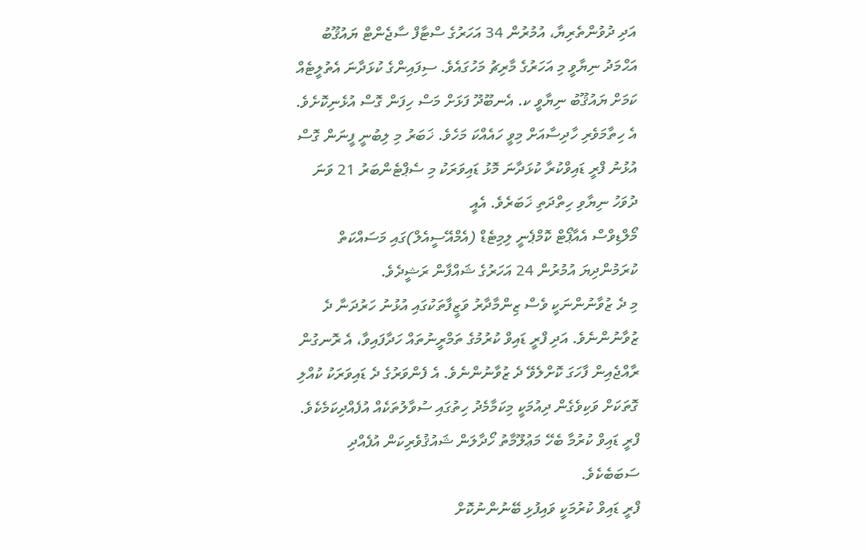އަދި ދުވުންތެރިޔާ، އުމުރުން 34 އަހަރުގެ ސްޓާފް ސާޖެންޓް ޔައުޤޫބު އަޙްމަދު ނިޔާވީ މި އަހަރުގެ މާރިޗު މަހުގައެވެ. ސިފައިންގެ ކުޅަދާނަ އެތުލީޓެއް ކަމަށް ޔައުޤޫބު ނިޔާވީ ކ. އެނބޫދޫ ފަޅަށް މަސް ހިފަން ގޮސް އުޅެނިކޮށެވެ. އެ ހިތާމަވެރި ހާދިސާއަށް މިވީ ހައެއްކަ މަހެވެ. ޚަބަރު މި ލިބުނީ ފީނަން ގޮސް އުޅުނު ފްރީ ޑައިވްކުރާ ކުޅަދާނަ މޮޅު ޑައިވަރަކު މި ސެޕްޓެންބަރު 21 ވަނަ ދުވަހު ނިޔާވި ހިތްދަތި ޚަބަރެވެ. އެއީ
މޯލްޑިވްސް އެއާޕޯޓް ކޮމްޕެނީ ލިމިޓެޑް (އެމްއޭސީއެލް)ގައި މަސައްކަތް ކުރަމުންދިޔަ އުމުރުން 24 އަހަރުގެ ޝައްފާން ރަޝީދެވެ.
މި ދެ ޒުވާނުންނަކީ ވެސް ޒިންމާދާރު ވަޒީފާތަކުގައި އުޅުނު ހަރުދަނާ ދެ ޒުވާނުންނެވެ. އަދި ފްރީ ޑައިވް ކުރުމުގެ ތަމްރީނުތައް ހަދާފައިވާ، އެ ރޮނގުން ރާއްޖެއިން ފާހަގަ ކޮށްލެވޭ ދެ ޒުވާނުންނެވެ. އެ ފެންވަރުގެ ދެ ޑައިވަރަކު ކުއްލި ގޮތަކަށް ވަކިވެގެން ދިއުމަކީ މިކަމާމެދު ހިތުގައި ސުވާލުތަކެއް އުފެއްދިކަމެކެވެ. ފްރީ ޑައިވް ކުރުމާ ބެހޭ މަޢުލޫމާތު ހޯދާލަން ޝައުޤުވެރިކަން އުފެއްދި ސަބަބެކެވެ.
ފްރީ ޑައިވް ކުރުމަކީ ވައިފުޅި ބޭނުންނުކޮށް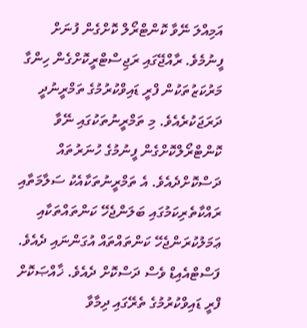އަމިއްލަ ނޭވާ ކޮންޓްރޯލް ކޮށްގެން ފުނަށް ފީނުމެވެ. ރާއްޖޭގައި ރަޖިސްޓްރީކޮށްގެން ހިންގާ މަރުކަޒުތަކުން ފްރީ ޑައިވްކުރުމުގެ ތަމްރީނުދީ ދަރަޖަކުރެއެވެ. މި ތަމްރީނުތަކުގައި ނޭވާ ކޮންޓްރޯލްކޮށްގެން ފީނުމުގެ ހުނަރުތައް ދަސްކޮށްދެއެވެ. އެ ތަމްރީނުތަކާއެކު ސަލާމަތާއި ރައްކާތެރިކަމުގައި ބަލަންޖެހޭ ކަންތައްތަކާއި ޢަމަލުކުރަންޖެހޭ ކަންތައްތައް އުގަންނައި ދެއެވެ. ފަސްޓްއެއިޑް ވެސް ދަސްކޮށް ދެއެވެ. ޚާއްޞަކޮށް ފްރީ ޑައިވްކުރުމުގެ ތެރޭގައި ދިމާވާ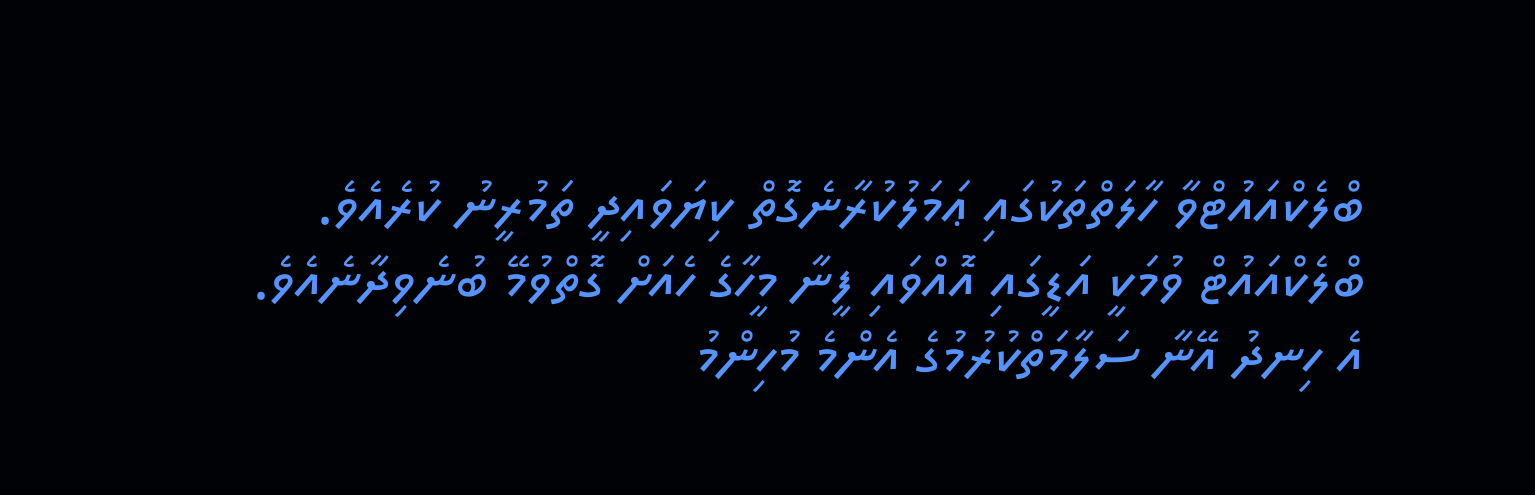ބްލެކްއައުޓްވާ ހާލަތްތަކުގައި ޢަމަލުކުރާނެގޮތް ކިޔަވައިދީ ތަމުރީނު ކުރެއެވެ.
ބްލެކްއައުޓް ވުމަކީ އަޑީގައި އޮއްވައި ފީނާ މީހާގެ ހެއަށް ގޮތްވުމޭ ބުނެވިދާނެއެވެ. އެ ހިނދު އޭނާ ސަލާމަތްކުރުމުގެ އެންމެ މުހިންމު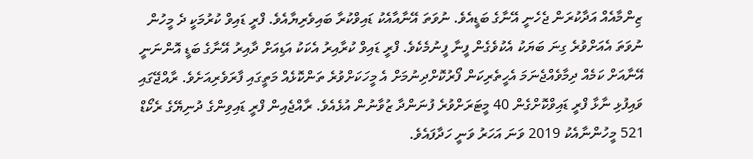ޒިންމާއެއް އަދާކުރަން ޖެހެނީ އޭނާގެ ބަޑީއެވެ. ނުވަތަ އޭނާއާއެކު ޑައިވްކުރާ ބައިވެރިޔާއެވެ. ފްރީ ޑައިވް ކުރުމަކީ ދެ މީހުން ނުވަތަ އެއަށްވުރެ ގިނަ ބަޔަކު އެކުވެގެން ފީނާ ފީނުމެކެވެ. ފްރީ ޑައިވް ކުރާއިރު އެކަކު އަޑިއަށް ދާއިރު އޭނާގެ ބަޑީ އޮންނަނީ އޭނާއަށް ކަމެއް ދިމާވެއްޖެނަމަ އެހީތެރިކަން ފޯރުކޮށްދިނުމަށް އެ މީހަކަށްވުރެ ތަންކޮޅެއް މަތީގައި ފާރަވެރިއަށެވެ. ރާއްޖޭގައި ވައިފުޅި ނާޅާ ފްރީ ޑައިވްކޮށްގެން 40 މީޓަރަށްވުރެ ފުނަންދާ ޒުވާނުން އުޅެއެވެ. ރާއްޖެއިން ފްރީ ޑައިވިންގެ ދުނިޔޭގެ ރެކޯޑް 521 މީހުންނާއެކު 2019 ވަނަ އަހަރު ވަނީ ހަދާފައެވެ.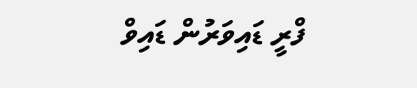ފްރީ ޑައިވަރުން ޑައިވް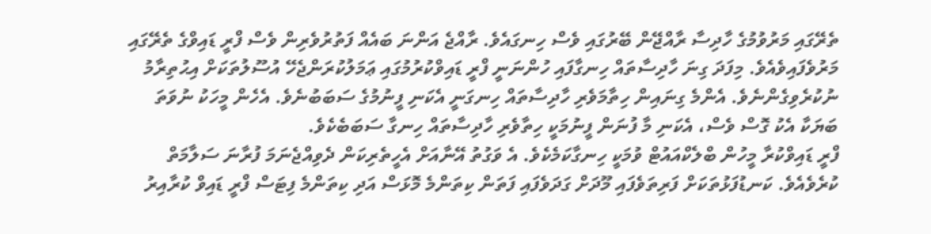ތެރޭގައި މަރުވުމުގެ ހާދިސާ ރާއްޖޭން ބޭރުގައި ވެސް ހިނގައެވެ. ރާއްޖެ އަންނަ ބައެއް ފަތުރުވެރިން ވެސް ފްރީ ޑައިވްގެ ތެރޭގައި މަރުވެފައިވެއެވެ. މިފަދަ ގިނަ ހާދިސާތައް ހިނގާފައި ހުންނަނީ ފްރީ ޑައިވްކުރުމުގައި ޢަމަލުކުރަންޖެހޭ އުސޫލުތަކަށް އިޙުތިރާމު ނުކުރެވިގެންނެވެ. އެންމެ ގިނައިން ހިތާމަވެރި ހާދިސާތައް ހިނގަނީ އެކަނި ފީނުމުގެ ސަބަބުނެވެ. އެހެން މީހަކު ނުވަތަ ބަޔަކާ އެކު ގޮސް ވެސް، އެކަނި މާ ފުނަން ފީނުމަކީ ހިތާވެރި ހާދިސާތައް ހިނގާ ސަބަބެކެވެ.
ފްރީ ޑައިވްކުރާ މީހުން ބްލެކްއައުޓް ވުމަކީ ހިނގާކަމެކެވެ. އެ ވަގުތު އޭނާއަށް އެހީތެރިކަން ދެވިއްޖެނަމަ ފުރާނަ ސަލާމަތް ކުރެވެއެވެ. ކަނޑުފަޅުތަކަށް ފަރިތަވެފައި މޫދަށް ގަދަވެފައި ފަތަން ކިތަންމެ މޮޅަސް އަދި ކިތަންމެ ފިޓަސް ފްރީ ޑައިވް ކުރާއިރު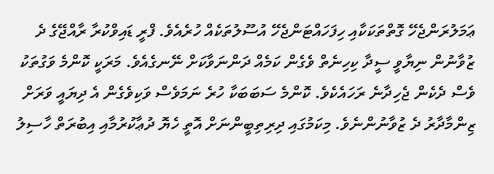ޢަމަލުރަންޖެހޭ ގޮތްތަކަކާއި ހިފަހައްޓަންޖެހޭ އުސޫލުތަކެއް ހުރެއެވެ. ފްރީ ޑައިވްކުރާ ރާއްޖޭގެ ދެ ޒުވާނުން ނިޔާވީ ސީދާ ކިހިނެތް ވެގެން ކަމެއް ދަންނަވާކަށް ނޭނގެއެވެ. މަރަކީ ކޮންމެ ވަގުތަކު ވެސް ދެކެން ޖެހިދާނެ ރަހައެކެވެ. ކޮންމެ ސަބަބަކާ ހުރެ ނަމަވެސް ވަކިވެގެން އެ ދިޔައީ ވަރަށް ޒިންމާދާރު ދެ ޒުވާނުންނެވެ. މިކަމުގައި ދިރިތިބީންނަށް އޮތީ ހެޔޮ ދުޢާކުރުމާއި އިބުރަތް ހާސިލު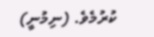ކުރުމެވެ. (ނިމުނީ)